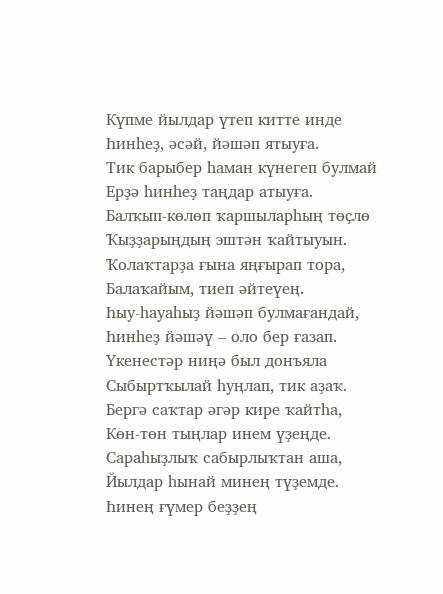Күпме йылдар үтеп китте инде
Һинһеҙ, әсәй, йәшәп ятыуға.
Тик барыбер һаман күнегеп булмай
Ерҙә һинһеҙ таңдар атыуға.
Балҡып-көлөп ҡаршыларһың төҫлө
Ҡыҙҙарыңдың эштән ҡайтыуын.
Ҡолаҡтарҙа ғына яңғырап тора,
Балаҡайым, тиеп әйтеүең.
Һыу-һауаһыҙ йәшәп булмағандай,
Һинһеҙ йәшәү – оло бер ғазап.
Үкенестәр ниңә был донъяла
Сыбыртҡылай һуңлап, тик аҙаҡ.
Бергә саҡтар әгәр кире ҡайтһа,
Көн-төн тыңлар инем үҙеңде.
Сараһыҙлыҡ сабырлыҡтан аша,
Йылдар һынай минең түҙемде.
Һинең ғүмер беҙҙең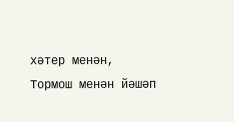хәтер менән,
Тормош менән йәшәп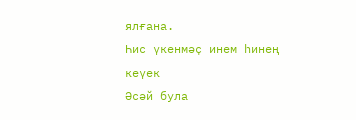ялғана.
Һис үкенмәҫ инем һинең кеүек
Әсәй була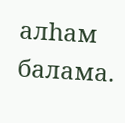алһам балама.